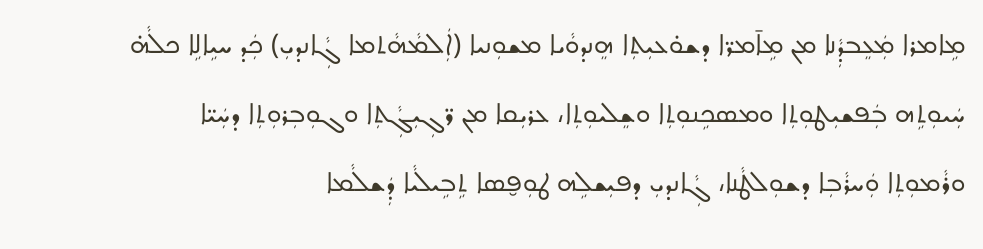ܡܹܐܡܪܐ ܡܲܥܸܒܕܼܵܢܐ ܡܢ ܡܹܐ̄ܡܪ̈ܐ ܕܫܘ̇ܥܝܼܬܼܐ ܗܸܢܕܘܵܝܐ ܡܫܘܼܢܝܐ (ܐܲܠܡܵܗܵܬܡܐ ܓܼܵܐܢܕܝܼ) ܟܲܕ ܚܝܹܐܠܹܐ ܟܠܵܗ̇ ܚܲܝܘܼܬܹܗ ܒܲܦܫܝܼܛܘܼܬܼܐ ܘܡܣܟܹܢܘܼܬܼܐ ܘܫܸܠܝܘܼܬܼܐ، ܥܪܝܼܩܐ ܡܢ ܪ̈ܓܼܝܼܓܼܵܬܼܐ ܘܓܘܼܒܼܪܘܼܬܼܐ ܕܚܲܝ̈ܐ ܘܪܵܡܘܼܬܼܐ ܘܲܚܪܵܒܼܐ ܕܫܘܼܠܛܵܢܐ، ܓܼܵܐܢܕܝܼ ܕܦܝܼܫܠܹܗ ܛܘܼܦ̮ܣܐ ܬܹܒܹܝܠܵܝܐ ܕܲܫܠܵܡܐ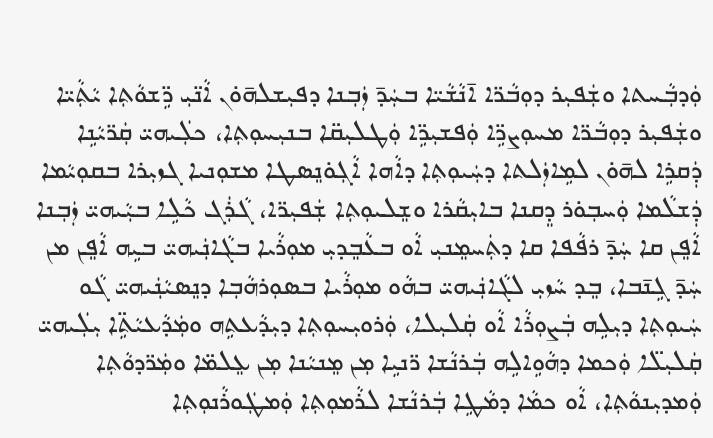ܘܲܕܒܼܵܚܬܐ ܘܫܲܦܝܼܪ ܕܘܼܒܵܪ̈ܐ ܐ̄ܢܵܫܵܝ̈ܐ ܒܚܲܕ̄ ܙܲܒܼܢܐ ܕܦܝܼܫܠܗ̄ܘ̇ܢ ܐܵܢ̈ܝܼ ܪܹ̈ܫܘܵܬܼܐ ܝܵܬܼܵܝ̈ܐ ܘܫܲܦܝܼܪ ܕܘܼܒܵܪ̈ܐ ܡܚܘܼܨܪܹ̈ܐ ܘܲܦܫܝܼܪܹ̈ܐ ܘܲܛܠܝܼܩ̈ܐ ܒܢܝܼܚܘܼܬܼܐ، ܟܠܲܝܗܝ̈ ܩܲܪ̈ܝܵܢܹܐ ܕܲܩܪܹܐ ܠܗ̄ܘ̇ܢ ܠܡܹܐܙܲܠܬܐ ܕܚܲܝܘܼܬܼܐ ܕܐܵܗܐ ܐܵܓܼܘ̇ܢܸܣܛܐ ܡܫܘܼܢܝܐ ܓܙܝܼܪܐ ܒܩܘܼܝܵܡܐ ܕܲܫܠܵܡܐ ܘܲܚܒܼܘ̇ܪ ܕܸܩܢܐ ܒܐܝܼܩܵܪܐ ܘܫܸܠܝܘܼܬܼܐ ܫܲܦܝܼܪ̈ܐ، ܓܵܪܲܓ ܟܵܠܹܐ ܒܝܼܵܝܗܝ̈ ܙܲܒܼܢܐ ܐܵܦܸܢ ܩܐ ܚܲܕ̄ ܪܦܵܦܐ ܩܐ ܕܬܲܚܡܸܢܝܼ ܐܵܘ ܒܥܵܒܸܕܝܼ ܡܘܼܪܵܝܐ ܒܓܵܐܢܲܝܗܝ̈ ܒܝܹܗ ܐܵܦܸܢ ܡܢ ܚܲܕ̄ ܓܹܢ̄ܒܐ، ܒܸܕ ܚܵܙܝܼ ܠܓܵܐܢܲܝܗܝ̈ ܒܗܵܘ ܡܘܼܪܵܝܐ ܒܣܘܼܪܗܵܒܼܐ ܕܢܸܤܝܵܢܲܝܗܝ̈ ܓܵܘ ܚܲܝܘܼܬܼܐ ܕܝܼܠܹܗ ܒܲܨܘܼܪܵܐ ܐܵܘ ܩܲܠܝܼܠܐ، ܘܲܪܘܝܼܚܘܼܬܼܐ ܕܝܼܕܵܥܬܹܗ ܘܡܲܕܵܥܝܵܬܹ̈ܐ ܝܼܠܲܝܗܝ̈ ܩܲܠܝܼܠ̈ܐ ܘܲܟܡܐ ܕܗܵܘܹܐܠܹܗ ܒܲܪܢܵܫܐ ܪ̈ܢܝܹܐ ܡܼܢ ܡܸܢܝܵܢܐ ܡܼܢ ܥܸܠܡ̈ܐ ܘܡܲܪ̈ܕܘܵܬܼܐ ܘܲܡܕܝܼܢܘܵܬܼܐ، ܐܵܘ ܟܡܵܐ ܕܡܵܛܹܐ ܒܲܪܢܵܫܐ ܠܪܵܡܘܼܬܼܐ ܘܲܡܛܲܘܪܵܢܘܼܬܼܐ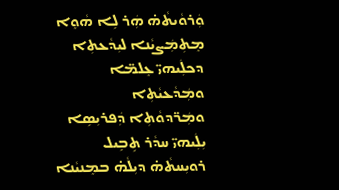ܘܲܪܘܵܝܬܵܗ̇ ܗܲܪ ܠܹܐ ܗܵܘܸܐ ܡܸܬܼܡܲܨܝܵܢܐ ܠܝܼܕܵܥܬܼܐ ܕܟܠܲܝܗܝ̈ ܥܸܠܡ̈ܐ ܘܡܲܕܵܥܝܵܬܼܐ ܘܡܲܪ̈ܕܘܵܬܼܐ ܕܲܦܪܝܼܣܹܐ ܝܼܠܲܝܗܝ̈ ܚܕܵܪ ܬܹܒܹܝܠ ܪܘܝܼܚܬܵܗ̇ ܕܝܼܠܵܗ̇ ܒܡܸܢܝܵܢܐ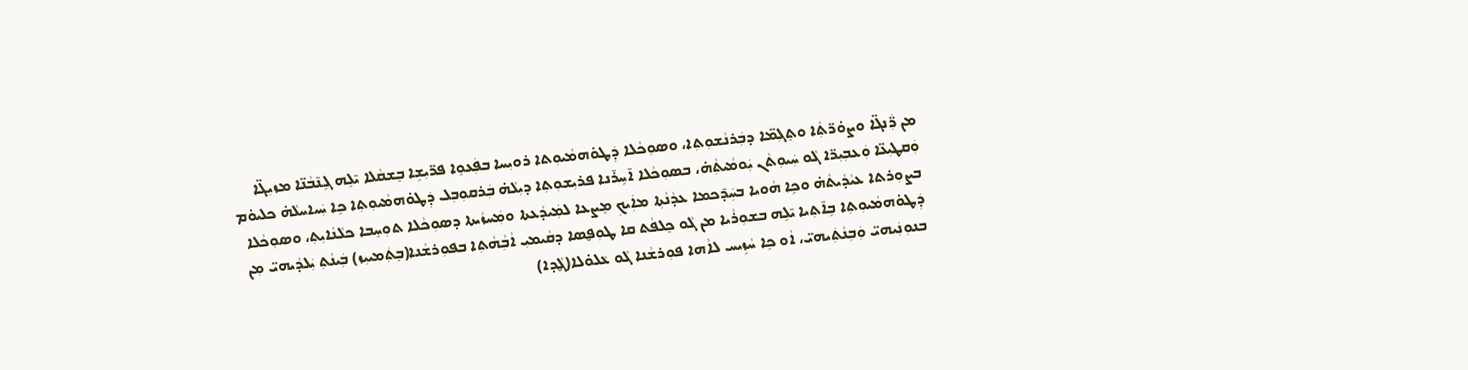ܡܢ ܪ̈ܲܢܓ̈ܐ ܘܨܘ̇ܪ̈ܬܼܵܐ ܘܬܸܓܼܡ̈ܐ ܕܒܲܪܢܵܫܘܼܬܼܐ، ܘܣܘܼܟܵܠܐ ܕܲܛܘ̇ܗܡܵܝܘܼܬܐ ܪܘܝܼܚܐ ܒܦܲܥܘܸܐ ܦܪ̈ܝܼܫܹܐ ܒܸܫܩܵܠܐ ܝ̄ܠܹܗ ܓܹܢ̄ܒܵܢ̈ܐ ܡܙܝܼܓ̈ܐ ܘܲܩܛܝܼܥ̈ܐ ܘܲܥܒܼܝܼܪ̈ܐ ܓܵܘ ܚܲܝܘܼܬܵܢ ܝܲܘܡܵܝܬܼܵܗ̇، ܒܣܘܼܟܵܠܐ ܐ̄ܚܹܪ̄ܢܐ ܦܪܝܼܫܘܼܬܼܐ ܕܝܼܠܵܗ̇ ܒܲܪܩܘܼܒܼܠ ܕܲܛܘ̇ܗܡܵܝܘܼܬܼܐ ܟܹܐ ܚܲܝܐܚܠܵܗ̇ ܟܠܝܘ̇ܡ ܒܨܘܼܪܬܐ ܥܝܵܕܵܝܬܵܗ̇ ܘܟܹܐ ܗܵܘܝܐ ܒܚܲܕ̄ܟܡܐ ܥܕܵܢܵܬܼܐ ܡܐܲܝܟܼ ܡܸܨܥܐ ܠܡܲܝܕܵܥܬܐ ܘܡܲܚܙܵܝܬܐ ܕܣܘܼܟܵܠܐ ܬܘܼܚܸܒܐ ܟܠܵܢܵܐܝܼܬܼ، ܘܣܘܼܟܵܠܐ ܕܲܛܘ̇ܗܡܵܝܘܼܬܼܐ ܒܹܐ̄ܬܼܝܐ ܝ̄ܠܹܗ ܒܫܘܼܪܵܝܐ ܡܢ ܓܵܘ ܟܸܠܦܵܬ ܩܐ ܛܘܼܦ̮ܣܐ ܕܩܵܝܡܝܼ ܐܵܒܼܵܗܵܬܼܐ ܒܦܘܼܪܫܵܢܐ(ܒܸܬܲܡܝܝܼܙ) ܒܲܝܢܵܬܼ ܝܲܠܕܵܝܗܝ̈ ܡܼܢ ܒܢܘܼܢܲܝܗܝ̈ ܘܲܒܼܢܵܬܲܝܗܝ̈، ܐܵܘ ܟܹܐ ܚܵܙܹܝܚ ܠܐܵܗܐ ܦܘܼܪܫܵܢܐ ܓܵܘ ܥܵܠܘ̇ܠܐ(ܓ̮ܵܕܐ)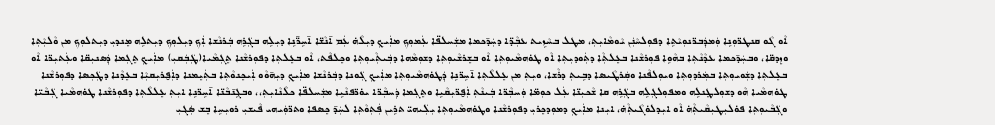ܐܵܘ ܓܵܘ ܩܢܛܪ̈ܘܼܢܹܐ ܘܲܡܕܲܒܪ̈ܢܘܼܝܵܬܹܐ ܕܦܘܼܠܚܵܢܲܢ ܝܵܘܡܵܐܝܼܬܼ، ܡܛܠ ܒܚܵܙܹܝܬ ܥܒܼܵܕ̈ܐ ܕܚܲܕ̄ܟܡܐ ܡܫܲܚܠܦ̈ܐ ܥܲܡܘܼܟܼ ܡܐܲܝܟܼ ܕܝܼܠܵܗ̇ ܥܲܡ ܐ̄ܢܵܫ̈ܐ ܐ̄ܚܹܪ̈̄ܢܹܐ ܕܝܼܠܹܗ ܒܓܲܪܹܗ ܒܲܪܢܵܫܐ ܐܲܟܼ ܕܝܼܠܘܼܟܼ ܕܝܼܬܠܹܗ ܡܸܢܕܝܼ ܕܝܼܬܠܘܼܟܼ ܡܢ ܘܵܠܝܼܵܬܼܐ ܘܙܸܕܩ̈ܐ، ܘܒܚܲܕ̄ܟܡܐ ܥܕܵܢܵܬܼܐ ܒܗܵܘܹܐ ܦܘܼܪܫܵܢܐ ܒܥܸܠܬܼܵܐ ܕܬܲܘܕܝܼܬܼܐ ܐܵܘ ܛܘ̇ܗܡܵܝܘܼܬܼܐ ܐܵܘ ܒܫܸܪܫܵܝܘܼܬܼܐ ܕܫܘܼܡܵܗܐ ܕܒܲܝܬܼܵܝܘܼܬܼܐ ܘܟܸܠܦܵܬ، ܐܵܘ ܒܥܸܠܬܼܐ ܕܦܘܼܪܫܵܢܐ ܬܸܓܼܡܵܝܐ(ܛܲܒܲܩܝܼ) ܡܐܲܝܟܼ ܬܸܓܼܡܐ ܕܲܣܢܝܼܩ̈ܐ ܘܥܲܬܝܼܪ̈ܐ ܐܵܘ ܒܥܸܠܬܼܐ ܕܫܲܘܝܘܼܬܼܐ ܒܡܲܪܕܘܼܬܼܐ ܘܝܘܼܠܦܵܢܐ ܘܩܲܪܛܵܝܣܐ ܕܒܹܝܬܼ ܕܪܵܫܐ، ܘܝܼܬܼ ܡܢ ܥܸܠܠܵܬܼܐ ܐ̄ܚܹܪ̈ܢܹܐ ܕܲܛܘ̇ܗܡܵܝܘܼܬܼܐ ܡܐܲܝܟܼ ܓܲܘܢܐ ܕܒܲܪܢܵܫܐ ܡܐܲܝܟܼ ܕܝܼܗ̄ܘܵܘ ܐܲܝܟܸܢܘܵܬܼܐ ܒܬܲܝܸܡܢܐ ܕܐܲܦ̮ܪܝܼܩܝܼܵܐ ܒܥܸܕܵܢܐ ܕܛܲܟܼܣܐ ܕܦܘܼܪܫܵܢܐ ܛܘ̇ܗܡܵܝܐ ܗܵܘ ܕܫܘܼܠܛܸܢܠܹܗ ܘܡܦܘܼܠܓܼܠܹܗ ܒܓܲܪܹܗ ܩܐ ܫܵܟܝܼܢ̈ܐ ܥܲܠ ܟܘܼܡ̈ܐ ܘܲܚܒܼܵܪ̈ܐ ܒܲܝܢܵܬܼ ܐܲܦ̮ܪ̈ܝܼܩܵܝܹܐ ܘܬܸܓܼܡܐ ܕܲܚܒܼܵܪ̈ܐ ܝܘ̇ܪ̈ܦܢܵܝܹܐ ܡܫܲܚܠܦ̈ܐ ܟܠܵܢܵܐܝܼܬܼ،، ܘܒܓܹܢ̄ܒܵܢ̈ܐ ܐ̄ܚܹܪ̈ܢܹܐ ܐܝܼܬܼ ܥܸܠܠܵܬܼܐ ܕܦܘܼܪܫܵܢܐ ܛܘ̇ܗܡܵܝܐ ܓܲܒܵܝ̈ܐ ܘܓܲܒܵܝܘܼܬܼܐ ܦܘ̇ܠܝܼܛܝܼܩܵܝܬܼܵܗ̇ ܐܵܘ ܐܝܼܕܠܘ̇ܓܵܝܬܼܵܗ̇، ܐܝܼܢܐ ܡܐܲܝܟܼ ܕܡܘܼܕܟܸܪܝܼ ܕܦܘܼܪܫܵܢܐ ܘܛܘ̇ܗܡܵܝܘܼܬܼܐ ܝܼܠܲܝܗܝ̈ ܬܪܹܝܢ ܦܲܬܼܘܵܬܼܐ ܠܚܲܕ̄ ܟܸܣܦܐ ܘܬܪ̈ܘܲܝܗܝ ܦܵܝܫܝܼ ܪܘܝܼܚܹܐ ܒܸܫ ܣܲܓܝܼ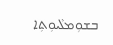ܒܫܘܼܡܠܵܝܘܼܬܼܐ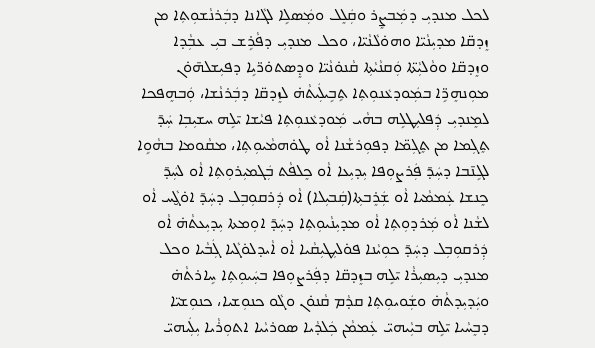ܠܟܠ ܡܢܕܝܼ ܕܡܲܒܨܸܪ ܘܩܲܠܸܠ ܘܡܲܣܠܹܐ ܠܓܵܐܢܐ ܕܒܲܪܢܵܫܘܼܬܼܐ ܡܢ ܙܸܕܩ̈ܐ ܡܕܝܼܢܵܝ̈ܐ ܘܗܘ̇ܠܵܢܵܝ̈ܐ، ܘܟܠ ܡܢܕܝܼ ܕܦܵܪܹܫ ܒܝܼ ܥܒܼܵܕܐ ܘܙܸܕܩ̈ܐ ܘܘܵܠܝܼܵܬ̈ܐ ܘܲܩܢܵܝܵܬܼܐ ܩܵܢܘ̇ܢܵܝ̈ܐ ܘܕܸܣܬܘ̇ܪ̈ܝܹܐ ܕܦܝܼܫܠܗ̄ܘ̇ܢ ܡܘܼܢܗܸܪܹ̈ܐ ܒܡܲܘܕܥܵܢܘܼܬܼܐ ܬܹܒܹܝܠܲܝܬܵܗ̇ ܠܙܸܕܩ̈ܐ ܕܒܲܪܢܵܫܐ، ܘܲܒܗܸܦܟܐ ܠܡܸܢܕܝܼ ܕܲܦܠܝܼܛܠܹܗ ܒܗܵܝ ܡܲܘܕܥܵܢܘܼܬܼܐ ܦܝܵܫܐ ܝ̄ܠܹܗ ܚܫܝܼܒܼܐ ܚܲܕ̄ ܬܸܓܼܡܐ ܡܢ ܬܸܓܼܡ̈ܐ ܕܦܘܼܪܫܵܢܐ ܐܵܘ ܛܘ̇ܗܡܵܝܘܼܬܼܐ، ܡܩܵܘܡܐ ܒܗܵܘܹܐ ܠܓܹܢ̄ܒܐ ܕܚܲܕ̄ ܦܲܪܨܘܼܦܐ ܝܼܕܝܼܥܐ ܐܵܘ ܟܸܠܦܵܬ ܒܲܓܡܝܼܪܘܼܬܼܐ ܐܵܘ ܠܚܲܕ̄ ܟܸܢܫܐ ܥܲܡܡܵܝܐ ܐܵܘ ܫܲܪܸܒܬܼܐ(ܩܲܒܝܼܠܐ) ܐܵܘ ܕܲܪܩܘܼܒܼܠ ܕܚܲܕ̄ ܐܘ̇ܓ̮ܵܚ ܐܵܘ ܠܫܵܢܐ ܐܵܘ ܡܲܪܕܘܼܬܼܐ ܐܵܘ ܡܕܝܼܢܵܝܘܼܬܼܐ ܕܚܲܕ̄ ܐܘܼܡܬܐ ܝܼܕܝܼܥܬܵܗ̇ ܐܵܘ ܕܲܪܩܘܼܒܼܠ ܕܚܲܕ̄ ܟܘܼܝܵܢܐ ܦܘ̇ܠܝܼܛܝܼܩܵܝܐ ܐܵܘ ܐܵܝܕܠܘ̇ܓܵܝܐ ܓܲܒܵܝܐ ܘܟܠ ܡܢܕܝܼ ܕܝܼܣܝܼܪܵܐ ܝ̄ܠܹܗ ܒܙܸܕܩ̈ܐ ܕܦܲܪܨܘܼܦܐ ܒܚܲܝܘܼܬܼܐ ܚܹܐܪܬܵܗ̇ ܘܝܲܕܝܼܕܬܵܗ̇ ܘܫܲܘܝܘܼܬܼܐ ܩܕܵܡ ܩܵܢܘ̇ܢ ܘܓܵܘ ܟܢܘܼܫܝܐ، ܟܢܘܼܫܝ̈ܐ ܕܒܸܚܵܝܐ ܝ̄ܠܹܗ ܒܝܼܵܝܗܝ̈ ܥܲܡܡܵܢ ܟܲܠܕܵܝܐ ܣܘܪܝܵܝܐ ܐܬܘܼܪܵܝܐ ܝܼܠܲܝܗܝ̈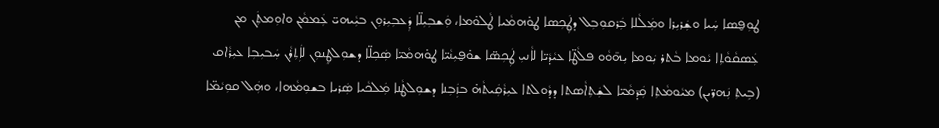ܛܘܼܦ̮ܣܐ ܚܲܝܐ ܘܫܲܪܝܼܪܐ ܘܡܲܠܵܠܐ ܒܲܪܩܘܼܒܼܠ ܕܛܲܟܼܣܐ ܛܘ̇ܗܡܵܝܐ ܛܵܠܘ̇ܡܐ، ܘܲܫܒܼܝܼܠ̈ܐ ܕܲܥܒܼܝܼܪܘܼܢ ܒܝܼܵܝܗܝ̈ ܥܲܡܡܵܢ ܘܐܘܼܡܬܲܢ ܡܢ ܥܲܣܩܵܘܵܬܼܐ ܝܵܘܡܐ ܒܵܬܪ ܝܲܘܡܐ ܝܼܗ̄ܘܵܘ ܦܠܵܛ̈ܐ ܥܝܵܕܵܝ̈ܐ ܠܐܵܢܝܼ ܛܲܟܼܣ̈ܐ ܫܘ̇ܦ̮ܝܼܢܵܝ̈ܐ ܛܘ̇ܗܡܵܝ̈ܐ ܣܲܟܼܠ̈ܐ ܕܫܘܼܠܛܸܢܘܼܢ ܠܐܲܬܼܪܵܢ ܚܲܒܝܼܒܼܐ ܥܝܼܪܵܐܩ (ܒܹܝܬܼ ܢܲܗܪ̈ܝܢ) ܡܝܵܘܡܵܬܼܐ ܩܲܕ̄ܡܵܝ̈ܐ ܠܫܲܬܼܐܵܣܬܐ ܕܕܵܘܠܬܐ ܥܝܼܪܵܩܲܝܬܵܗ̇ ܒܙܲܒܼܢܐ ܕܫܘܼܠܛܵܢܐ ܡܲܠܟܵܝܐ ܣܲܪܝܐ ܒܫܘܼܡܵܗܐ، ܘܗܲܠ ܩܘܼܝܵܡ̈ܐ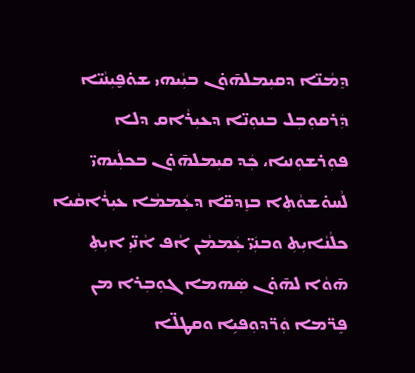ܕܸܡܵܢ̈ܐ ܕܩܝܼܡܠܗ̄ܘ̇ܢ ܒܝܼܵܝܗܝ ܫܘ̇ܦ̮ܝܼܢܵܝ̈ܐ ܕܲܪܩܘܼܒܼܠ ܒܢܘܼܢ̈ܐ ܕܥܝܼܪܵܐܩ ܕܠܐ ܦܘܼܪܫܘܼܢܝܐ، ܟܲܕ ܩܝܼܡܠܗ̄ܘ̇ܢ ܒܟܠܲܝܗܝ̈ ܠܵܚܘ̇ܫܘܵܬܼܐ ܒܙܸܕܩ̈ܐ ܕܥܲܡܡܵܐ ܥܝܼܪܵܐܩܵܝܐ ܟܠܵܢܵܐܝܼܬܼ ܘܒܢܲܝ̈ ܥܲܡܡܵܢ ܐܵܦ ܐܵܢ̈ܝܼ ܐܝܼܬܼ ܗ̄ܘܵܐ ܠܗ̄ܘ̇ܢ ܣܲܗܡܐ ܓܘܼܒܼܪܐ ܡܢ ܦܸܪ̈ܡܐ ܘܲܪ̈ܕܘܼܦܝܹܐ ܘܩܛܠ̈ܐ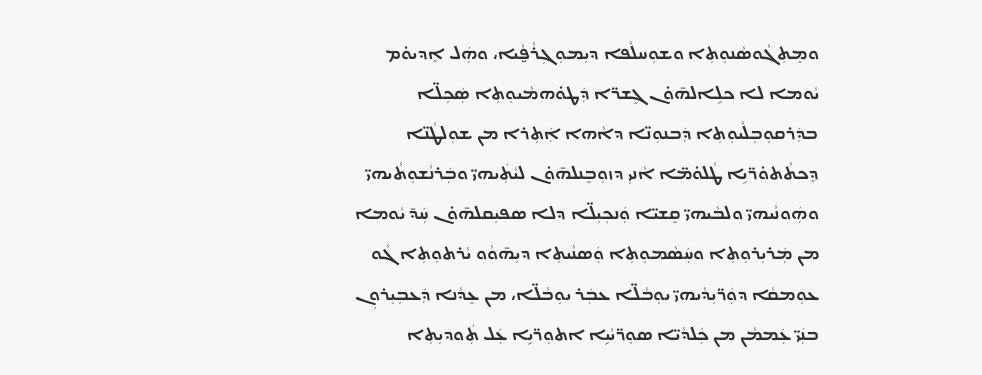ܘܡܸܬܼܓܵܘܣܵܢܘܼܬܼܐ ܘܫܘܼܚܠܵܦܐ ܕܝܼܡܘܼܓܼܪܵܦ̮ܵܝܐ، ܘܗܲܠ ܐܸܕܝܘ̇ܡ ܝܵܘܡܐ ܠܐ ܟܠܹܐܠܗ̄ܘ̇ܢ ܓܸܫܪ̈ܐ ܕܲܛܘ̇ܗܡܵܝܘܼܬܼܐ ܣܲܟܼܠ̈ܐ ܒܕܲܪܩܘܼܒܼܠܵܝܘܼܬܼܐ ܕܲܒܢܘܼܢ̈ܐ ܕܐܵܗܐ ܐܲܬܼܪܐ ܡܢ ܫܘܼܠܛܵܢ̈ܐ ܕܸܟܬܵܬܘ̇ܪ̈ܝܹܐ ܛܵܠܘ̇ܡ̈ܐ ܐܵܢܝܼ ܕܙܘܼܒܸܢܠܗ̄ܘ̇ܢ ܠܝܵܬܲܝܗܝ̈ ܘܒܲܪܢܵܫܘܼܬܵܝܗܝ̈ ܘܗܲܘܢܵܝܗܝ̈ ܘܠܒܵܝܗܝ̈ ܩܸܫܝ̈ܐ ܘܲܢܟܼܝܼܠ̈ܐ ܕܠܐ ܣܦܝܼܩܠܗ̄ܘ̇ܢ ܚܲܕ̄ ܝܵܘܡܐ ܡܢ ܡܲܪܝܼܪܘܼܬܼܐ ܘܚܲܣܵܡܘܼܬܼܐ ܘܲܣܢܵܝܬܼܐ ܕܝܼܗ̄ܘܵܘ ܝܵܪܬܘܼܬܼܐ ܓܵܘ ܥܘܼܡܩܵܐ ܕܘܲܪ̈ܝܼܕܵܝܗܝ̈ ܝܘܼܒܵܠ̈ܐ ܥܒܲܪ ܝܘܼܒܵܠ̈ܐ، ܡܢ ܥܸܕܵܢܐ ܕܲܥܒܼܝܼܪܘܼܢ ܒܢܲܝ̈ ܥܲܡܡܵܢ ܡܢ ܟܲܠܕܵܝ̈ܐ ܣܘܼܪ̈ܝܵܝܹܐ ܐܬܘܼܪ̈ܝܹܐ ܥܲܠ ܬܲܘܕܝܼܬܼܐ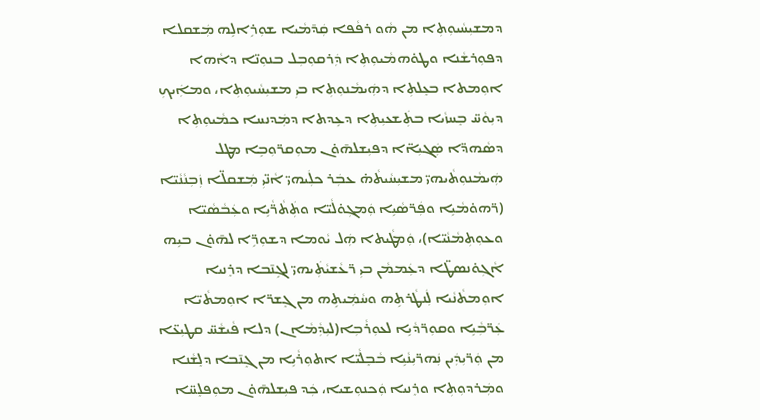ܕܡܫܝܼܚܵܝܘܼܬܼܐ ܡܢ ܗܵܘ ܪܦܵܦܐ ܩܲܕ̄ܡܵܝܐ ܫܘܼܪܹܐܠܹܗ ܡܲܫܩܠܐ ܕܦܘܼܪܫܵܢܐ ܘܛܘ̇ܗܡܵܝܘܼܬܼܐ ܕܲܪܩܘܼܒܼܠ ܒܢܘܼܢ̈ܐ ܕܐܵܗܐ ܐܘܼܡܬܐ ܒܥܸܠܬܼܐ ܕܗܲܝܡܵܢܘܼܬܼܐ ܒܝܼ ܡܫܝܼܚܵܝܘܼܬܼܐ، ܘܡܐܲܝܟܼ ܕܝܼܘܵܚ̈ ܒܸܚܙܵܝܐ ܒܬܲܫܥܝܼܬܼܐ ܕܥܹܕܬܐ ܕܡܲܕܢܚܐ ܟܡܵܝܘܼܬܼܐ ܕܣܵܗܕ̈ܐ ܣܲܓܝܼܐ̈ܐ ܕܦܝܼܫܠܗ̄ܘ̇ܢ ܡܘܼܩܪ̈ܘܼܒܹܐ ܡܛܠ ܗܲܝܡܵܢܘܼܬܵܝܗܝ̈ ܡܫܝܼܚܵܝܬܵܗ̇ ܥܒܲܪ ܟܠܲܝܗܝ̈ ܐܵܢ̈ܝܼ ܡܲܫܩܠ̈ܐ ܙܲܒܼܢܵܢܵܝ̈ܐ (ܪ̈ܗܘ̇ܡܵܝܹܐ ܘܦܲܪ̈ܣܵܝܹܐ ܘܲܡܓܼܘ̇ܠܵܝ̈ܐ ܘܬܲܬܵܪ̈ܵܝܹܐ ܘܥܲܒܵܣܵܝ̈ܐ ܘܥܘܼܬܼܡܵܢܵܝ̈ܐ)، ܘܲܡܛܵܝܬܐ ܗܲܠ ܝܵܘܡܐ ܕܫܘܼܪܹ̈ܐ ܠܗ̄ܘ̇ܢ ܒܝܹܗ ܐܵܓܼܘ̇ܢܣܛ̈ܐ ܕܥܲܡܡܵܢ ܒܝܼ ܪ̈ܥܵܫܝܵܬܲܝܗܝ̈ ܠܓܹܢ̄ܒܐ ܕܪܸܢܝܐ ܐܘܼܡܬܵܢܵܝܐ ܠܲܢܛܵܪܬܹܗ ܘܚܵܡܲܝܬܹܗ ܡܢ ܓܸܫܪ̈ܐ ܐܘܼܡܬܵܝ̈ܐ ܥܲܪ̈ܒܼܵܝܹܐ ܘܩܘܼܪ̈ܕܵܝܹܐ ܠܥܘܼܪܵܒܼܐ(ܠܝܼܕܼܵܡܵܐܢ) ܕܠܐ ܦܵܝܫܵܚ̈ ܩܛܝܼܥ̈ܐ ܡܢ ܘܲܪ̈ܝܼܕܲܝܢ ܢܲܗܪ̈ܝܼܢܵܝܹܐ ܒܵܒܸܠܵܝ̈ܐ ܐܬܘܼܪܵܝܹܐ ܡܢ ܓܸܢ̄ܒܐ ܕܠܸܫܵܢܐ ܘܡܲܪܕܘܼܬܼܐ ܘܪܸܢܝܐ ܘܲܟܢܘܼܫܝܐ، ܟܲܕ ܦܝܼܫܠܗ̄ܘ̇ܢ ܡܘܼܦܠܸܚ̈ܐ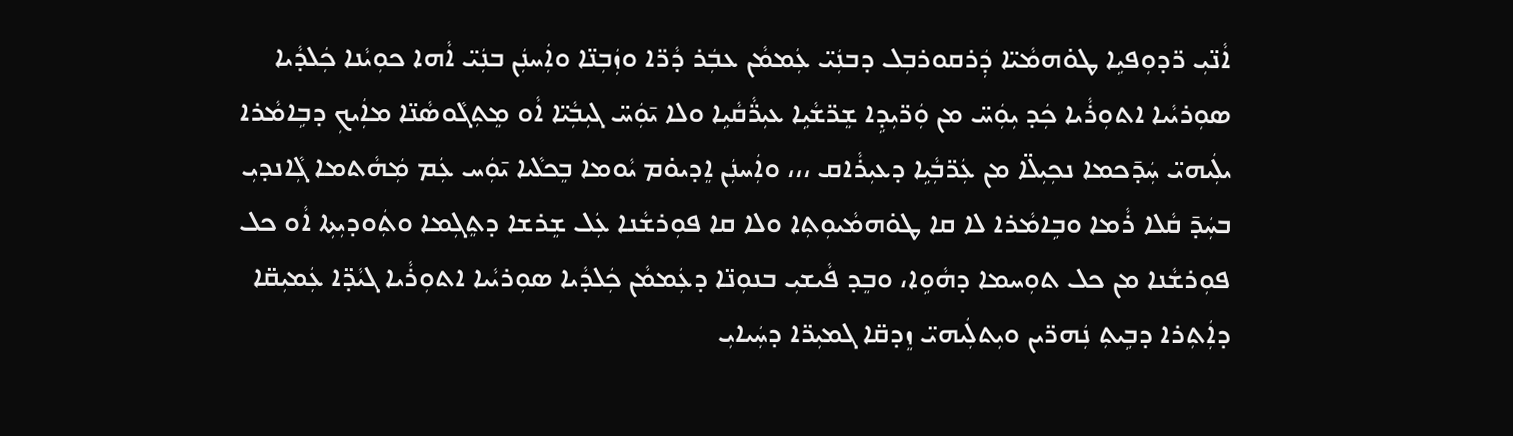ܐܵܢ̈ܝܼ ܪ̈ܕܘܼܦܝܹܐ ܛܘ̇ܗܡܵܝ̈ܐ ܕܲܪܩܘܪܒܼܠ ܕܒܢܲܝ̈ ܥܲܡܡܵܢ ܥܒܲܪ ܕܵܪ̈ܐ ܘܙܲܒܼܢ̈ܐ ܘܐܲܚܢܲܢ ܒܢܲܝ̈ ܐܵܗܐ ܟܘܼܝܵܢܐ ܟܲܠܕܵܝܐ ܣܘܼܪܝܵܝܐ ܐܬܘܼܪܵܝܐ ܟܲܕ ܝܼܘܲܚ̈ ܡܢ ܘܲܪ̈ܝܼܕܹܐ ܫܸܪ̈ܫܵܝܹܐ ܥܝܼܪ̈ܵܩܵܝܹܐ ܘܠܐ ܝ̄ܘܲܚ̈ ܓܝܼܒܼܵܝ̈ܐ ܐܵܘ ܡܸܬܼܓܵܘܣܵܢ̈ܐ ܡܐܲܝܟܼ ܕܒܹܐܡܵܪܐ ܝܠܲܝܗܝ̈ ܚܲܕ̄ܟܡܐ ܢܟܼܝܼܠ̈ܐ ܡܢ ܥܲܪ̈ܒܼܵܝܹܐ ܕܥܝܼܪܵܐܩ ،،، ܘܐܲܚܢܲܢ ܐܸܕܝܘ̇ܡ ܝܵܘܡܐ ܒܸܟܠܵܝܐ ܝ̄ܘܲܚ ܥܲܡ ܡܲܗܵܬܡܐ ܓܼܵܐܢܕܝܼ ܒܚܲܕ̄ ܩܵܠܐ ܪܵܡܐ ܘܒܹܐܡܵܪܐ ܠܐ ܩܐ ܛܘ̇ܗܡܵܝܘܼܬܼܐ ܘܠܐ ܩܐ ܦܘܼܪܫܵܢܐ ܥܲܠ ܫܸܪܫܐ ܕܬܸܓܼܡܐ ܘܬܲܘܕܝܼܬܼܐ ܐܵܘ ܟܠ ܦܘܼܪܫܵܢܐ ܡܢ ܟܠ ܬܘܼܚܡܐ ܕܗܵܘܹܐ، ܘܒܸܕ ܦܵܝܫܝܼ ܒܢܘܼܢ̈ܐ ܕܥܲܡܡܵܢ ܟܲܠܕܵܝܐ ܣܘܼܪܝܵܝܐ ܐܬܘܼܪܵܝܐ ܓܝܵܕ̈ܐ ܥܲܡܝܼܩ̈ܐ ܕܐܲܬܼܪܐ ܕܒܹܝܬܼ ܢܲܗܪ̈ܝܢ ܘܝܼܬܠܲܝܗܝ̈ ܙܸܕܩ̈ܐ ܓܡܝܼܪ̈ܐ ܕܚܲܝܐܝܼ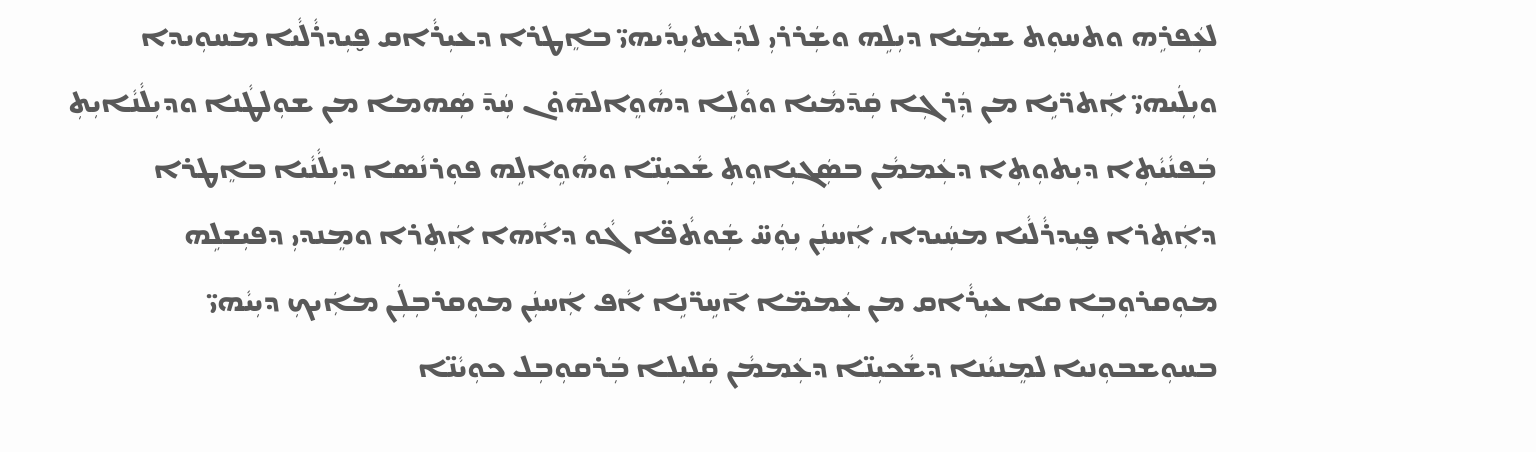ܠܥܲܦܪܹܗ ܘܬܚܘܼܬ ܫܡܲܝܐ ܕܝܼܠܹܗ ܘܫܲܪܪܝܼ ܠܕܲܥܬܝܼܕܵܝܗܝ̈ ܒܐܸܛܪܐ ܕܥܝܼܪܵܐܩ ܦ̮ܝܼܕܪܵܠܵܝܐ ܡܚܘܼܝܕܐ ܘܝܼܠܲܝܗܝ̈ ܐܲܬܪ̈ܝܹܐ ܡܢ ܕܲܪܓܼܐ ܩܲܕ̄ܡܵܝܐ ܘܘܵܠܹܐ ܕܗܵܘܸܐܠܗ̄ܘ̇ܢ ܚܲܕ̄ ܣܲܗܡܐ ܡܢ ܫܘܼܠܛܵܢܐ ܘܕܝܼܠܵܢܵܐܝܼܬܼ ܒܲܦܢܵܝܵܬܼܐ ܕܝܼܬܘܼܬܼܐ ܕܥܲܡܡܵܢ ܒܣܲܓܝܼܐܘܼܬܼ ܫܵܟܝܼܢ̈ܐ ܘܗܵܘܹܐܠܹܗ ܦܘܼܪܢܵܣܐ ܕܝܼܠܵܢܵܝܐ ܒܐܸܛܪܐ ܕܐܲܬܼܪܐ ܦ̮ܝܼܕܪܵܠܵܝܐ ܡܚܲܝܕܐ، ܐܲܚܢܲܢ ܝܼܘܲܚ̈ ܫܲܘܬܵܦ̈ܐ ܓܵܘ ܕܐܵܗܐ ܐܲܬܼܪܐ ܘܡܸܢܕܝܼ ܕܦܝܼܫܠܹܗ ܡܘܼܩܪܘܼܒܼܐ ܩܐ ܥܝܼܪܵܐܩ ܡܢ ܥܲܡܡ̈ܐ ܐ̄ܚܹܪ̈ܢܹܐ ܐܵܦ ܐܲܚܢܲܢ ܡܘܼܩܪܒܼܠܲܢ ܡܐܲܝܟܼ ܕܝܼܝܵܗܝ̈ ܒܚܘܼܫܒܘܼܢܝܐ ܠܡܸܢܝܵܢܐ ܕܫܵܟܝܼܢ̈ܐ ܕܥܲܡܡܵܢ ܩܲܠܝܼܠܐ ܒܲܪܩܘܼܒܼܠ ܟܘܼܝܵܢ̈ܐ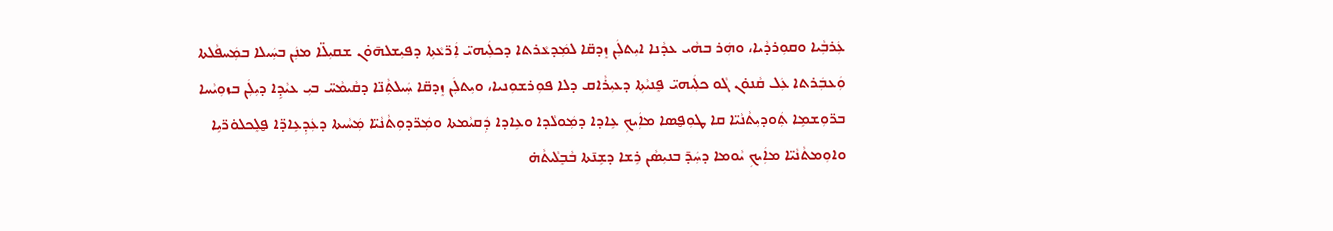ܥܲܪܒܼܵܝܐ ܘܩܘܼܪܕܵܝܐ، ܘܗܲܪ ܒܗܵܝ ܥܕܵܢܐ ܐܝܼܬܠܲܢ ܙܸܕܩ̈ܐ ܠܡܲܕܥܵܪܬܐ ܕܟܠܲܝܗܝ̈ ܐܲܪ̈ܥܵܬܼܐ ܕܦܝܼܫܠܗ̄ܘ̇ܢ ܫܩܝܼܠ̈ܐ ܡܢܲܢ ܒܚܲܝܠܐ ܒܡܲܚܦܵܠܬܐ ܘܲܥܒܲܪܬܐ ܥܲܠ ܩܵܢܘ̇ܢ ܓܵܘ ܟܠܲܝܗܝ̈ ܦܸܢܝܵܬܼܐ ܕܥܝܼܪܵܐܩ ܕܠܐ ܦܘܼܪܫܘܼܢܝܐ، ܘܝܼܬܠܲܢ ܙܸܕܩ̈ܐ ܚܲܝܠܬܼܵܢ̈ܐ ܕܩܵܝܡܵܚ̈ ܒܝܼ ܥܝܵܕܹܐ ܕܝܼܠܲܢ ܒܙܘܼܝܵܚܐ ܒܪ̈ܘܼܫܡܹܐ ܬܲܘܕܝܼܬܵܢܵܝ̈ܐ ܩܐ ܛܘܼܦ̮ܣܐ ܡܐܲܝܟܼ ܥܹܐܕܐ ܕܡܲܘܠܵܕܐ ܘܥܹܐܕܐ ܕܲܩܝܵܡܬܐ ܘܡܲܪ̈ܕܘܼܬܵܢܵܝ̈ܐ ܡܲܚܵܝܬܐ ܕܥܲܕܼܥܹܐܕ̈ܐ ܦ̮ܠܸܟܠܘ̇ܪ̈ܝܹܐ ܘܐܘܼܡܬܵܢܵܝ̈ܐ ܡܐܲܝܟܼ ܝܵܘܡܐ ܕܚܲܕ̄ ܒܢܝܼܣܵܢ ܪܹܫܐ ܕܫܹܢ̄ܬܐ ܒܵܒܸܠܵܝܬܵܗ̇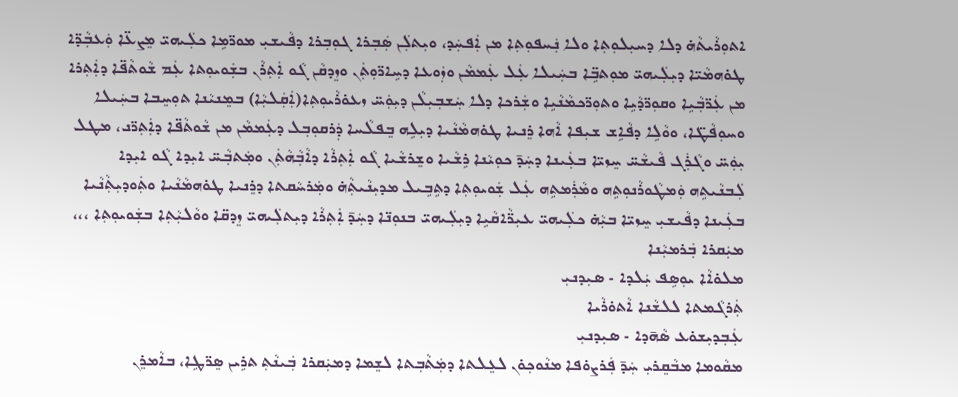ܐܬܘܼܪܵܝܬܵܗ̇ ܕܠܐ ܕܚܝܼܠܘܼܬܼܐ ܘܠܐ ܢܲܚܦܘܼܬܼܐ ܡܢ ܐܲܦܚܲܕ، ܘܝܼܬܠܲܢ ܣܲܒܼܪܐ ܓܘܼܒܼܪܐ ܕܦܵܝܫܝܼ ܡܘܪ̈ܡܹܐ ܟܠܲܝܗܝ̈ ܡܸܨܥ̈ܐ ܘܲܥܒܼܵܕ̈ܐ ܛܘ̇ܗܡܵܝ̈ܐ ܕܝܼܠܲܝܗܝ̈ ܡܘܼܬܒܹ̈ܐ ܒܚܲܝܠܐ ܥܲܠ ܥܲܡܡܵܢ ܘܙܲܘܥܐ ܕܚܹܐܪ̈ܘܼܬܲܢ ܘܙܸܕܩܵܢ ܓܵܘ ܐܲܬܼܪܵܢ ܒܫܲܘܝܘܼܬܐ ܥܲܡ ܫܵܘܬܵܦ̈ܐ ܕܐܲܬܼܪܐ ܡܢ ܥܲܪ̈ܒܼܵܝܹܐ ܘܩܘܼܪ̈ܕܵܝܹܐ ܘܬܘܼܪ̈ܟܡܵܢܵܝܹܐ ܘܫܲܪܟܐ ܕܠܐ ܚܲܫܒܼܝܼܠܵܢ ܕܝܼܘܲܚ̈ ܙܥܘ̇ܪܵܝܘܼܬܼܐ(ܐܲܩܲܠܝܼܵܐ) ܒܡܸܢܝܵܢܐ ܬܘܼܚܸܒܐ ܒܚܲܝܠܐ ܘܚܘܼܦܵܛ̈ܐ، ܘܘܵܠܹܐ ܕܦܵܐܹܫ ܫܝܼܦܐ ܐܵܗܐ ܪܸܢܝܐ ܛܘ̇ܗܡܵܢܵܝܐ ܕܝܼܠܹܗ ܒܸܦܠܵܚܐ ܕܲܪܩܘܼܒܼܠ ܕܥܲܡܡܵܢ ܡܢ ܫܵܘܬܵܦ̈ܐ ܕܐܲܬܼܪ̈ܢ، ܡܛܠ ܝܼܘܲܚ̈ ܘܓܵܪܲܓ ܦܵܝܫܵܚ̈ ܚܸܙܝ̈ܐ ܒܥܲܝܢܐ ܕܚܲܕ̄ ܟܘܼܝܵܢܐ ܪܹܫܵܝܐ ܘܫܸܪܫܵܝܐ ܓܵܘ ܐܲܬܼܪܵܐ ܕܐܵܒܼܵܗܵܬܲܢ ܘܡܲܬܒܼܵܚ̈ ܐܝܼܕܐ ܓܵܘ ܐܝܼܕܐ ܠܲܒܢܵܝܬܹܗ ܘܲܡܛܵܘܪܵܢܘܼܬܹܗ ܘܡܵܪܲܡܬܹܗ ܥܲܠ ܫܲܘܝܘܼܬܼܐ ܕܬܹܒܹܝܠ ܡܕܝܼܢܵܝܬܼܵܗ̇ ܘܡܲܪܚܵܩܬܐ ܕܪܸܢܝܐ ܛܘ̇ܗܡܵܢܵܝܐ ܘܬܲܘܕܝܼܬܼܵܢܵܝܐ ܒܥܲܝܢܐ ܕܦܵܝܫܝܼ ܚܸܙܝ̈ܐ ܒܝܼܵܗ̇ ܟܠܲܝܗܝ̈ ܥܝܼܪ̈ܵܐܩܵܝܹܐ ܕܝܼܠܲܝܗܝ̈ ܒܢܘܼܢ̈ܐ ܕܚܲܕ̄ ܐܲܬܼܪܵܐ ܕܝܼܬܠܲܝܗܝ̈ ܙܸܕܩ̈ܐ ܘܘܵܠܝܼܵܬܼܐ ܒܫܲܘܝܘܼܬܼܐ ،،،
ܡܝܲܩܪܐ ܒܲܪܡܝܼܵܢܐ
ܡܠܘ̇ܐܵܐ ܝܘܼܣܹܦ ܝܲܠܕܐ - ܣܝܼܕܢܝܼ
ܬܲܪܓܵܡܬܐ ܠܠܫܵܢܐ ܐܵܬܘ̇ܪܵܝܐ
ܥܲܒܼܕܝܼܫܘ̇ܥ ܣܵܗ̄ܕܐ - ܣܝܼܕܢܝܼ
ܡܩܵܘܡܐ ܡܒܵܩܸܪܝܼ ܚܲܕ̄ ܦܲܪܨܘ̇ܦܐ ܡܢܵܘܟܼܘ̇ܢ ܠܥܸܠܬܐ ܕܡܲܬܵܒܼܬܐ ܠܫܸܡܐ ܕܡܝܲܩܪܐ ܒܲܝܢܵܬܼ ܬܪܹܝܢ ܣܸܪ̈ܛܹܐ، ܒܐܵܡܪܸܢ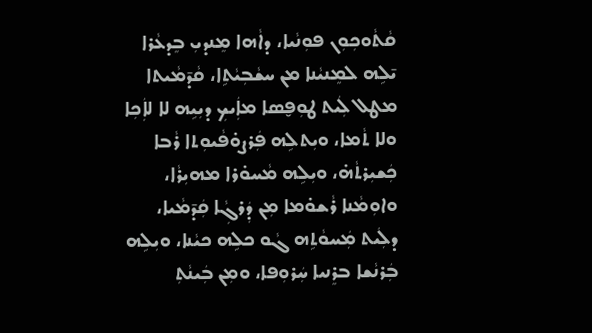ܩܵܬܵܘܟܼܘܼܢ ܦܘܼܢܵܝܐ، ܕܐܵܗܐ ܡܸܢܕܝܼ ܒܸܕܥܵܪܐ ܝ̄ܠܹܗ ܠܡܸܢܝܵܢܐ ܡܢ ܚܫܵܒܼܝܵܬܹܐ، ܩܵܕ̄ܡܵܝܬܐ ܡܛܠ ܠܲܝܬ ܛܘܼܦ̮ܣܐ ܡܐܲܝܟܼ ܕܝܼܝܹܗ ܠܐ ܠܐܲܟܼܐ ܘܠܐ ܬܵܡܐ، ܘܝܼܬܠܹܗ ܦܲܪܨܘ̇ܦܵܝܘܼܬܐ ܪܵܒܐ ܟܲܫܝܼܪܬܵܗ̇، ܘܝܼܠܹܗ ܡܵܚܘ̇ܪܐ ܡܗܝܼܪܵܐ، ܘܐܘܼܡܵܢܐ ܪܵܫܘ̇ܡܐ ܡܼܢ ܕܲܪܓܼܵܐ ܩܲܕ̄ܡܵܝܐ، ܕܠܲܝܬ ܡܲܚܘܵܬܹܗ ܓܵܘ ܟܠܹܗ ܟܝܵܢܐ، ܘܝܼܠܹܗ ܒܲܪܢܵܫܐ ܒܪܸܢܝܐ ܚܲܪܘܼܦܐ، ܘܡܼܢ ܒܲܝܢܵܬܼ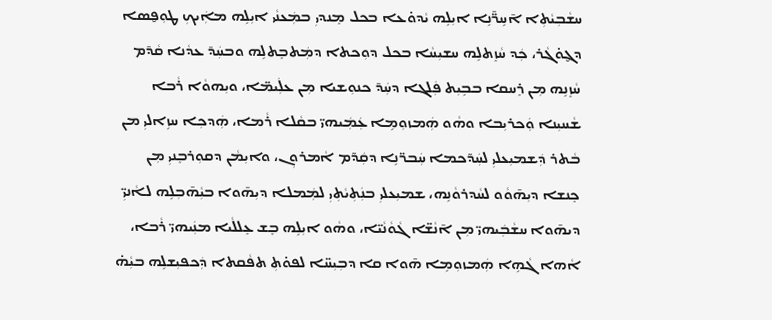ܚܫܵܒܼܝܵܬܼܐ ܐ̄ܚܹܪ̈̄ܢܹܐ ܐܝܼܠܹܗ ܝܵܕܘ̇ܥܐ ܒܟܠ ܡܸܢܕܝܼ ܒܡܲܥܢܵܝ ܐܝܼܠܹܗ ܡܐܲܝܟܼ ܛܘܼܦ̮ܣܐ ܕܓ̮ܘ̇ܓܵܪ، ܟܲܕ ܚܵܙܸܬܠܹܗ ܚܫܝܼܚܵܐ ܒܟܠ ܕܘܼܟܬܐ ܕܡܲܬܒܸܬܠܹܗ ܘܒܚܲܕ̄ ܥܕܵܢܐ ܩܵܕ̄ܡ ܚܵܙܸܢܹܗ ܡܼܢ ܪܸܚܩܐ ܒܒܹܝܼܬ ܦܲܠܓܐ ܕܚܲܕ̄ ܟܢܘܼܫܝܐ ܡܼܢ ܥܠܲܝܡ̈ܐ، ܘܝܼܗܘܵܐ ܪܵܒܐ ܫܵܚܝܼܢܐ ܘܲܟܪܝܼܒܐ ܘܗܵܘ ܗܲܡܙܘܼܡܹܐ ܥܲܡܲܝܗܝ̈ ܒܩܵܠܐ ܪܵܡܐ، ܗܲܕܟܼܐ ܚܙܹܐܠܝܼ ܡܢ ܒܵܬܪ ܕܲܫܡܝܼܥܠܝܼ ܠܚܲܕ̃ܟܡܐ ܚܲܒܪ̈ܢܹܐ ܕܩܲܕ̃ܡ ܐܵܡܪܘܼܢ، ܘܐܝܼܡܵܢ ܕܩܘܼܪܒܸܢܝܼ ܡܼܢ ܟܸܢܫܐ ܕܝܼܗ̄ܘܵܘ ܠܚܵܕܪܘܵܢܹܗ، ܫܡܝܼܥܠܝܼ ܒܢܲܬܼܝܵܬܼܝܼ ܠܡܲܡܠܐ ܕܝܼܗ̄ܘܐ ܒܝܼܵܗ̄ܒܼܠܹܗ ܠܐܵܢܝܼ̈ ܕܝܗ̄ܘܐ ܚܫܵܒܲܝܗܝ̈ ܡܼܢ ܐ̄ܢܵܫ̈ܐ ܓܵܘܵܢܵܝ̈ܐ، ܘܗܵܘ ܐܝܼܠܹܗ ܒܸܫ ܥܸܠܠܵܝܐ ܡܢܲܝܗܝ̈ ܪܵܒܐ، ܐܵܗܐ ܓܵܗܹܐ ܗܲܡܙܘܼܡܹܐ ܗ̄ܘܐ ܩܐ ܕܒܼܝܼܚ̈ܐ ܠܦܘ̇ܬܼ ܬܦܵܩܬܐ ܕܲܟܦܝܼܫܠܹܗ ܒܝܼܵܗ̇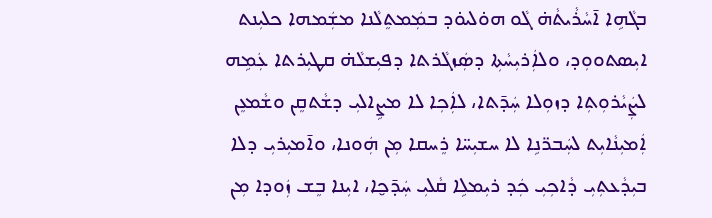ܒܓܵܗܹܐ ܐ̄ܚܵܪܵܝܬܵܗ̇ ܓܵܘ ܗܘ̇ܠܝܘ̇ܕ ܒܡܲܡܬܸܠܵܢܐ ܡܫܲܡܗܐ ܟܠܝܼܢܬ ܐܝܼܣܬܘܘܼܕ، ܘܠܐܲܪܝܼܚܵܬܼܐ ܕܣܲܙܓܵܪܬܐ ܕܦܝܼܫܠܵܗ̇ ܩܛܝܼܪܬܐ ܥܲܡܹܗ ܠܨܲܝܵܪܘܼܬܼܐ ܕܙܘܼܠܐ ܚܲܕ̄ܬܐ، ܠܐܲܟܼܐ ܠܐ ܡܨܹܐܠܝܼ ܕܫܵܬܩܸܢ ܘܫܵܡܥܸܢ ܐܲܡܝܼܢܵܐܝܼܬ ܠܚܲܒܪ̈ܢܹܐ ܠܐ ܚܫܝܼܚ̈ܐ ܪܸܚܩܐ ܡܼܢ ܗܲܘܢܐ، ܘܐ̄ܡܝܼܪܝܼ ܕܠܐ ܒܝܼܕܵܥܬܼܝܼ ܕܵܐܟܼܝܼ ܟܲܕ ܪܝܼܡܠܹܐ ܩܵܠܝܼ ܚܲܕ̄ܟ̮ܐ، ܐܝܼܢܐ ܒܸܫ ܙܲܘܕܐ ܡܼܢ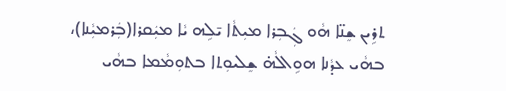ܬܪܹܝܢ ܫܸܢ̈ܐ ܗܵܘ ܓܲܒܼܪܐ ܡܝܼܬܵܐ ܝ̄ܠܹܗ ܝܵܐ ܡܝܲܩܪܐ(ܒܲܪܡܝܼܵܢܐ)، ܒܗܵܝ ܥܕܵܢܐ ܗܘܹܐܠܵܗ̇ ܫܸܠܝܘܼܬܐ ܒܬܘܼܡܵܡܐ ܒܗܵܝ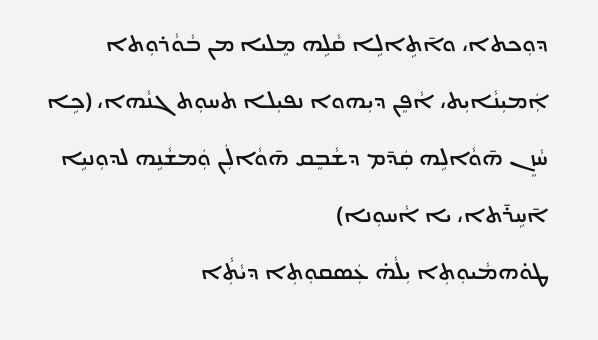ܕܘܼܟܬܐ، ܘܐ̄ܬܹܐܠܹܐ ܩܵܠܹܗ ܡܸܠܝܐ ܡܢ ܒܵܘܵܪܘܼܬܐ ܐܲܡܝܼܢܵܐܝܼܬ، ܐܵܦܸܢ ܕܝܼܗܘܐ ܢܦܝܼܠܐ ܬܚܘܼܬ ܓܢܵܗܐ، (ܟܹܐ ܚܵܙܸܢ ܗ̄ܘܵܐܠܹܗ ܩܲܕ̄ܡ ܕܫܵܒܸܩ ܗ̄ܘܵܐܠܲܢ ܘܲܡܫܵܢܹܗ ܠܕܘܼܢܝܹܐ ܐ̄ܚܹܪ̄ܬܐ، ܝܐ ܐܵܚܘܼܢܐ)
ܛܘ̇ܗܡܵܝܘܼܬܼܐ ܝܼܠܵܗ̇ ܥܲܣܩܘܼܬܼܐ ܕܝܵܬܼܵܐ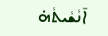ܐ̄ܢܵܫܵܝܬܵܗ̇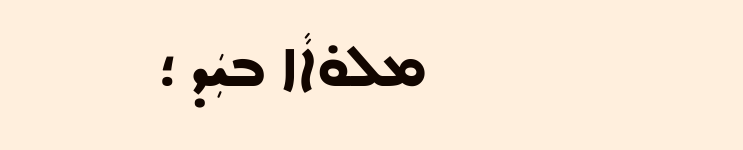ܡܠܘ̇ܐܵܐ ܒܝܲܕ ؛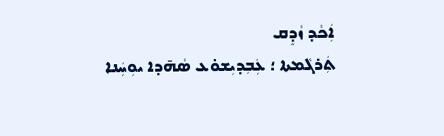ܐܲܟܵܕ ܙܵܕܸܩ
ܬܲܪܓܵܡܬܐ ؛ ܥܲܒܼܕܝܼܫܘ̇ܥ ܣܵܗ̄ܕܐ ܝܘܼܚܲܢܐ